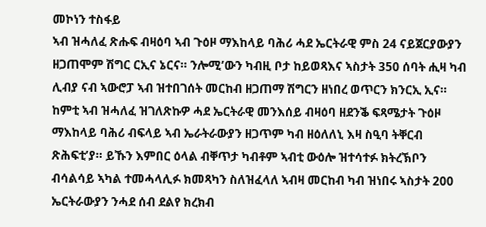መኮነን ተስፋይ
ኣብ ዝሓለፈ ጽሑፍ ብዛዕባ ኣብ ጉዕዞ ማእከላይ ባሕሪ ሓደ ኤርትራዊ ምስ 24 ናይጀርያውያን ዘጋጠሞም ሽግር ርኢና ኔርና። ንሎሚ’ውን ካብዚ ቦታ ከይወጻእና ኣስታት 350 ሰባት ሒዛ ካብ ሊብያ ናብ ኣውሮፓ ኣብ ዝተበገሰት መርከብ ዘጋጠማ ሽግርን ዘነበረ ወጥርን ክንርኢ ኢና። ከምቲ ኣብ ዝሓለፈ ዝገለጽኩዎ ሓደ ኤርትራዊ መንእሰይ ብዛዕባ ዘደንቕ ፍጻሜታት ጉዕዞ ማእከላይ ባሕሪ ብፍላይ ኣብ ኤራትራውያን ዘጋጥም ካብ ዘዕለለኒ እዛ ስዒባ ትቐርብ ጽሕፍቲ’ያ። ይኹን እምበር ዕላል ብቐጥታ ካብቶም ኣብቲ ውዕሎ ዝተሳተፉ ክትረኽቦን ብሳልሳይ ኣካል ተመሓላሊፉ ክመጻካን ስለዝፈላለ ኣብዛ መርከብ ካብ ዝነበሩ ኣስታት 200 ኤርትራውያን ንሓደ ሰብ ደልየ ክረክብ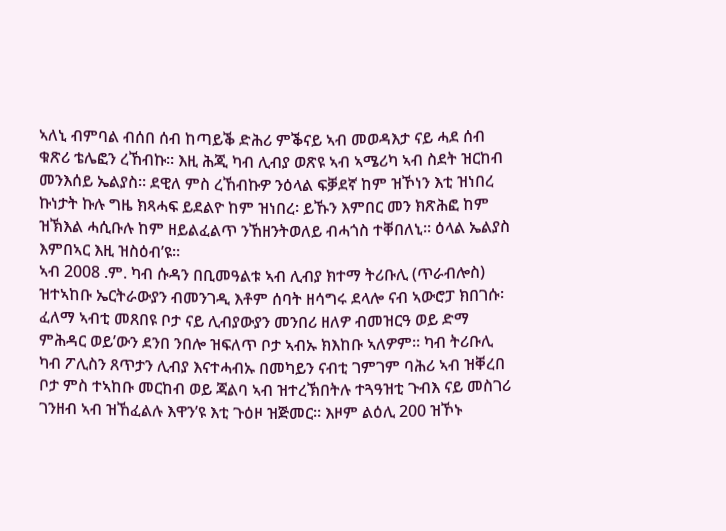ኣለኒ ብምባል ብሰበ ሰብ ከጣይቕ ድሕሪ ምቕናይ ኣብ መወዳእታ ናይ ሓደ ሰብ ቁጽሪ ቴሌፎን ረኸብኩ። እዚ ሕጂ ካብ ሊብያ ወጽዩ ኣብ ኣሜሪካ ኣብ ስደት ዝርከብ መንእሰይ ኤልያስ። ደዊለ ምስ ረኸብኩዎ ንዕላል ፍቓደኛ ከም ዝኾነን እቲ ዝነበረ ኩነታት ኩሉ ግዜ ክጻሓፍ ይደልዮ ከም ዝነበረ፡ ይኹን እምበር መን ክጽሕፎ ከም ዝኽእል ሓሲቡሉ ከም ዘይልፈልጥ ንኸዘንትወለይ ብሓጎስ ተቐበለኒ። ዕላል ኤልያስ እምበኣር እዚ ዝስዕብ’ዩ።
ኣብ 2008 .ም. ካብ ሱዳን በቢመዓልቱ ኣብ ሊብያ ክተማ ትሪቡሊ (ጥራብሎስ) ዝተኣከቡ ኤርትራውያን ብመንገዲ እቶም ሰባት ዘሳግሩ ደላሎ ናብ ኣውሮፓ ክበገሱ፡ ፈለማ ኣብቲ መጸበዩ ቦታ ናይ ሊብያውያን መንበሪ ዘለዎ ብመዝርዓ ወይ ድማ ምሕዳር ወይ’ውን ደንበ ንበሎ ዝፍለጥ ቦታ ኣብኡ ክእከቡ ኣለዎም። ካብ ትሪቡሊ ካብ ፖሊስን ጸጥታን ሊብያ እናተሓብኡ በመካይን ናብቲ ገምገም ባሕሪ ኣብ ዝቐረበ ቦታ ምስ ተኣከቡ መርከብ ወይ ጃልባ ኣብ ዝተረኽበትሉ ተጓዓዝቲ ጉብእ ናይ መስገሪ ገንዘብ ኣብ ዝኸፈልሉ እዋን’ዩ እቲ ጉዕዞ ዝጅመር። እዞም ልዕሊ 200 ዝኾኑ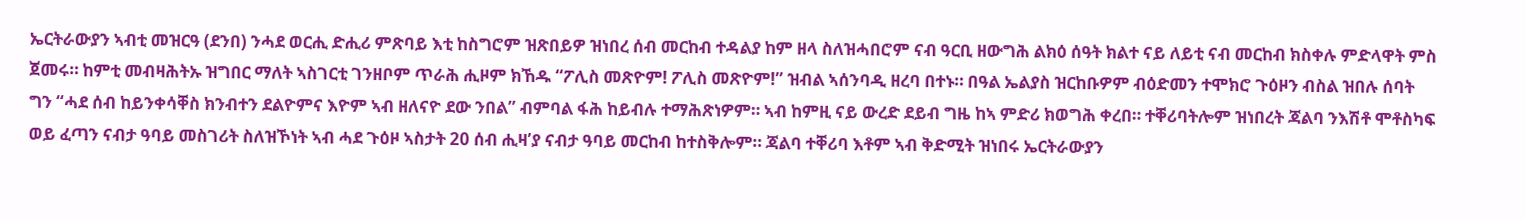ኤርትራውያን ኣብቲ መዝርዓ (ደንበ) ንሓደ ወርሒ ድሒሪ ምጽባይ እቲ ከስግሮም ዝጽበይዎ ዝነበረ ሰብ መርከብ ተዳልያ ከም ዘላ ስለዝሓበሮም ናብ ዓርቢ ዘውግሕ ልክዕ ሰዓት ክልተ ናይ ለይቲ ናብ መርከብ ክስቀሉ ምድላዋት ምስ ጀመሩ። ከምቲ መብዛሕትኡ ዝግበር ማለት ኣስገርቲ ገንዘቦም ጥራሕ ሒዞም ክኸዱ “ፖሊስ መጽዮም! ፖሊስ መጽዮም!” ዝብል ኣሰንባዲ ዘረባ በተኑ። በዓል ኤልያስ ዝርከቡዎም ብዕድመን ተሞክሮ ጉዕዞን ብስል ዝበሉ ሰባት ግን “ሓደ ሰብ ከይንቀሳቐስ ክንብተን ደልዮምና እዮም ኣብ ዘለናዮ ደው ንበል” ብምባል ፋሕ ከይብሉ ተማሕጽነዎም። ኣብ ከምዚ ናይ ውረድ ደይብ ግዜ ከኣ ምድሪ ክወግሕ ቀረበ። ተቐሪባትሎም ዝነበረት ጃልባ ንእሽቶ ሞቶስካፍ ወይ ፈጣን ናብታ ዓባይ መስገሪት ስለዝኾነት ኣብ ሓደ ጉዕዞ ኣስታት 20 ሰብ ሒዛ’ያ ናብታ ዓባይ መርከብ ከተስቅሎም። ጃልባ ተቐሪባ እቶም ኣብ ቅድሚት ዝነበሩ ኤርትራውያን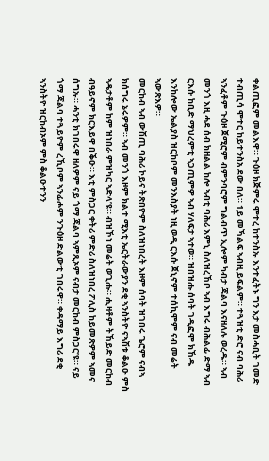ቀልጢፎም መልእዋ። ጉዕዞ ክጅምሩ ሞተረ ከተንስኡ እንተፈትኑ ግን እታ መስሓቢት ገመድ ተብጢሳ ሞተር ከይተንስአ ደው በለ። 1ይ መኻልፍ ኣብዚ ይፍልም። ተጓዝቲ ድሮ ናብ ባሕሪ ኣንፈቶም ጉዕዞ ጀሚሮም ብምንባሮም ግልብጥ ኢሎም ካብታ ጃልባ እናዘለሉ ወረዱ። ኣብ መንጎ እዚ ሓደ ሰብ ክዘልል ከሎ ኣብቲ ባሕሪ እምኒ ስለዝረኸቦ ኣብ እግሩ ብሕልፊ ድማ ኣብ ርእሱ ከቢድ ማህረምቲ ኣጋጢምዎ ኣብ ሃለፍታ ኣተወ። ዝበዝሑ ሰባት ገዲፎሞ ክኸዱ እንከሎው ኤልያስ ዝርከቦም መንእስያት ነዚ ወዲ ርእሱ ጀኒኖም ተሰኪሞም ናብ መሬት ኣውጽእዎ።
መርከብ ኣብ ውሽጢ ባሕሪ ኮይና ትጽበዮም ስለዝነበረት እዞም ሰባት ዝገበሩ ጌሮም ናብኣ ክሰግሩ ኔሩዎም። ኣብ መንጎ እዞም ክልተ ሚእቲ ኤርትራውያን ደቂ ኣንስትዮ ናኣሽቱ ቆልዑ ምስ ኣዴታቶም ከም ዝነበራ ምዝካር ኣድላ’ዩ። ብዝኾነ መሬት ወጊሑ። ሒዛቶም ትኸይድ መርከብ ብዓይኖም ክርእይዋ በቕዑ። እቲ ምስጋር ቀትሪ ምድሪ ስለዝነበረ ፖሊስ ከይመጽዎም ኣመና ሰግኡ። ሓንቲ ክገበሩዋ ዘለዎም ናይ ጎማ ጃልባ ኣምጺኦም ናብታ መርከብ ምስጋር’ዩ። ናይ ጎማ ጃልባ ተጓይዮም ረኺቦም ኣንፊሖም ንጉዕዞ ድልውቲ ገበሩዋ። ቀዳማይ እግሪ ደቂ ኣንስትዮ ዝርከብኦም ምስ ቆልዑተንን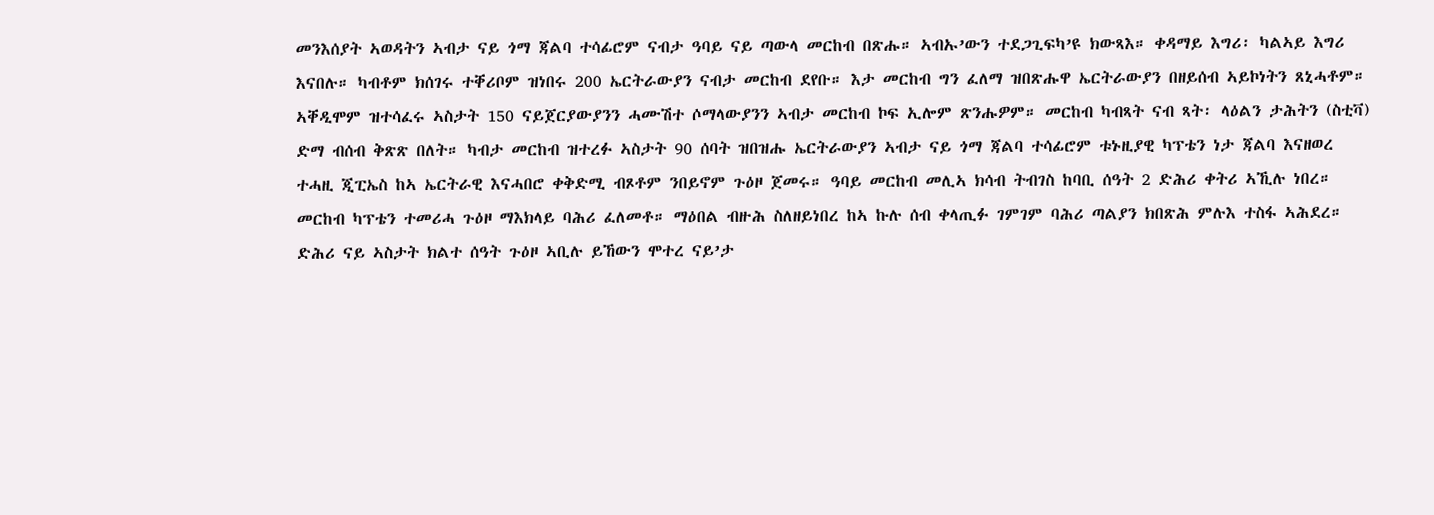መንእሰያት ኣወዳትን ኣብታ ናይ ጎማ ጃልባ ተሳፊሮም ናብታ ዓባይ ናይ ጣውላ መርከብ በጽሑ። ኣብኡ’ውን ተደጋጊፍካ’ዩ ክውጻእ። ቀዳማይ እግሪ፡ ካልኣይ እግሪ እናበሉ። ካብቶም ክሰገሩ ተቐሪቦም ዝነበሩ 200 ኤርትራውያን ናብታ መርከብ ደየቡ። እታ መርከብ ግን ፈለማ ዝበጽሑዋ ኤርትራውያን በዘይሰብ ኣይኮነትን ጸኒሓቶም። ኣቐዲሞም ዝተሳፈሩ ኣስታት 150 ናይጀርያውያንን ሓሙሽተ ሶማላውያንን ኣብታ መርከብ ኮፍ ኢሎም ጽንሑዎም። መርከብ ካብጻት ናብ ጻት፡ ላዕልን ታሕትን (ስቲቫ) ድማ ብሰብ ቅጽጽ በለት። ካብታ መርከብ ዝተረፉ ኣስታት 90 ሰባት ዝበዝሑ ኤርትራውያን ኣብታ ናይ ጎማ ጃልባ ተሳፊሮም ቱኑዚያዊ ካፕቴን ነታ ጃልባ እናዘወረ ተሓዚ ጂፒኤስ ከኣ ኤርትራዊ እናሓበሮ ቀቅድሚ ብጾቶም ንበይኖም ጉዕዞ ጀመሩ። ዓባይ መርከብ መሊኣ ክሳብ ትብገስ ከባቢ ሰዓት 2 ድሕሪ ቀትሪ ኣኺሉ ነበረ። መርከብ ካፕቴን ተመሪሓ ጉዕዞ ማእክላይ ባሕሪ ፈለመቶ። ማዕበል ብዙሕ ስለዘይነበረ ከኣ ኩሉ ሰብ ቀላጢፉ ገምገም ባሕሪ ጣልያን ክበጽሕ ምሉእ ተስፋ ኣሕደረ።
ድሕሪ ናይ ኣስታት ክልተ ሰዓት ጉዕዞ ኣቢሉ ይኸውን ሞተረ ናይ’ታ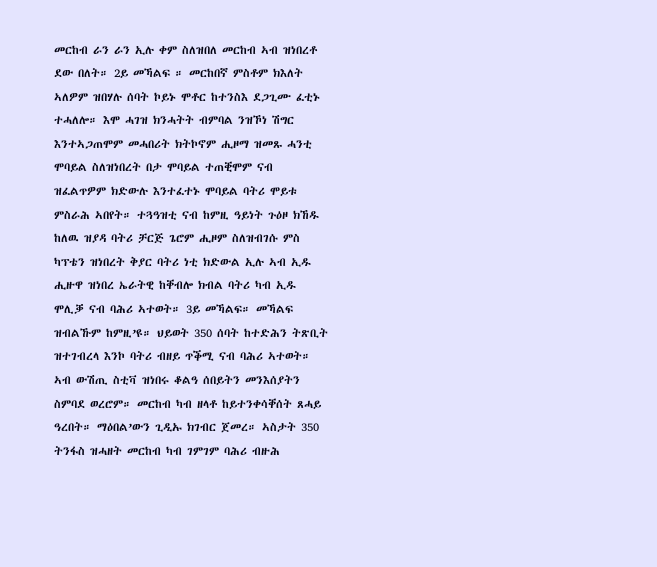መርከብ ራን ራን ኢሉ ቀም ስለዝበለ መርከብ ኣብ ዝነበረቶ ደው በለት። 2ይ መኻልፍ ። መርከበኛ ምስቶም ክእለት ኣለዎም ዝበሃሉ ሰባት ኮይኑ ሞቶር ከተንስእ ደጋጊሙ ፈቲኑ ተሓለሎ። እሞ ሓገዝ ክንሓትት ብምባል ንዝኾነ ሽግር እንተኣጋጠሞም መሓበሪት ክትኮኖም ሒዞማ ዝመጹ ሓንቲ ሞባይል ስለዝነበረት በታ ሞባይል ተጠቒሞም ናብ ዝፈልጥዎም ክድውሉ እንተፈተኑ ሞባይል ባትሪ ሞይቱ ምስራሕ ኣበየት። ተጓዓዝቲ ናብ ከምዚ ዓይነት ጉዕዞ ክኸዱ ከለዉ ዝያዳ ባትሪ ቻርጅ ጌሮም ሒዞም ስለዝብገሱ ምስ ካፕቴን ዝነበረት ቅያር ባትሪ ነቲ ክድውል ኢሉ ኣብ ኢዱ ሒዙዋ ዝነበረ ኤራትዊ ከቐብሎ ክብል ባትሪ ካብ ኢዱ ሞሊቓ ናብ ባሕሪ ኣተወት። 3ይ መኻልፍ። መኻልፍ ዝብልኹም ከምዚ’ዩ። ህይወት 350 ሰባት ከተድሕን ትጽቢት ዝተገብረላ እንኮ ባትሪ ብዘይ ጥቕሚ ናብ ባሕሪ ኣተወት። ኣብ ውሽጢ ስቲቫ ዝነበሩ ቆልዓ ሰበይትን መንእሰያትን ስምባደ ወረሮም። መርከብ ካብ ዘላቶ ከይተንቀሳቐሰት ጸሓይ ዓረበት። ማዕበል’ውን ጊዲኡ ክገብር ጀመረ። ኣስታት 350 ትንፋስ ዝሓዘት መርከብ ካብ ገምገም ባሕሪ ብዙሕ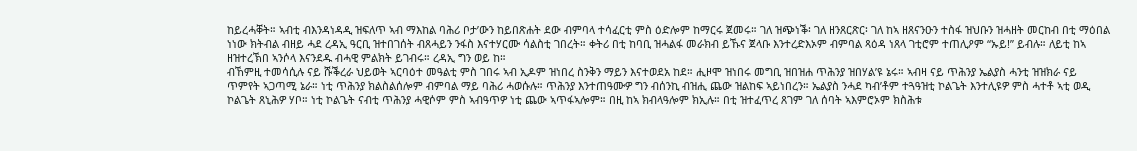ከይረሓቐት። ኣብቲ ብእንዳነዳዲ ዝፍለጥ ኣብ ማእከል ባሕሪ ቦታ’ውን ከይበጽሐት ደው ብምባላ ተሳፈርቲ ምስ ዕድሎም ከማርሩ ጀመሩ። ገለ ዝጭነቕ፡ ገለ ዘንጸርጽር፡ ገለ ከኣ ዘጸናንዑን ተስፋ ዝህቡን ዝሓዘት መርከብ በቲ ማዕበል ነነው ክትብል ብዘይ ሓደ ረዳኢ ዓርቢ ዝተበገሰት ብጸሓይን ንፋስ እናተሃርሙ ሳልስቲ ገበረት። ቀትሪ በቲ ከባቢ ዝሓልፋ መራክብ ይኹና ጀላቡ እንተረድእኦም ብምባል ጻዕዳ ነጸላ ገቲሮም ተጠሊዖም “ኡይ!” ይብሉ። ለይቲ ከኣ ዘዝተረኽበ ኣንሶላ እናንደዱ ብሓዊ ምልክት ይገብሩ። ረዳኢ ግን ወይ ከ።
ብኸምዚ ተመሳሲሉ ናይ ሹቕረራ ህይወት ኣርባዕተ መዓልቲ ምስ ገበሩ ኣብ ኢዶም ዝነበረ ስንቅን ማይን እናተወደአ ከደ። ሒዞሞ ዝነበሩ መግቢ ዝበዝሐ ጥሕንያ ዝበሃል’ዩ ኔሩ። ኣብዛ ናይ ጥሕንያ ኤልያስ ሓንቲ ዝዝክራ ናይ ጥምየት ኣጋጣሚ ኔራ። ነቲ ጥሕንያ ክልስልሰሎም ብምባል ማይ ባሕሪ ሓወሱሉ። ጥሕንያ እንተጠዓሙዎ ግን ብሰንኪ ብዝሒ ጨው ዝልከፍ ኣይነበረን። ኤልያስ ንሓደ ካብ’ቶም ተጓዓዝቲ ኮልጌት እንተሊዩዎ ምስ ሓተቶ ኣቲ ወዲ ኮልጌት ጸኒሕዎ ሃቦ። ነቲ ኮልጌት ናብቲ ጥሕንያ ሓዊሶም ምስ ኣብዓጥዎ ነቲ ጨው ኣጥፋኣሎም። በዚ ከኣ ክብላዓሎም ክኢሉ። በቲ ዝተፈጥረ ጸገም ገለ ሰባት ኣእምሮኦም ክስሕቱ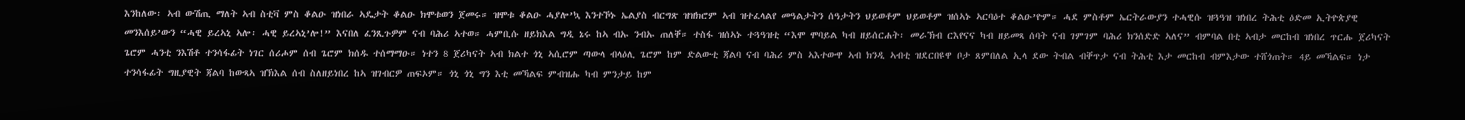እንከለው፡ ኣብ ውሽጢ ማለት ኣብ ስቲቫ ምስ ቆልዑ ዝነበራ ኣዴታት ቆልዑ ክሞቱወን ጀመሩ። ዝሞቱ ቆልዑ ሓያሎ’ኳ እንተኾኑ ኤልያስ ብርግጽ ዝዝክሮም ኣብ ዝተፈላልየ መዓልታትን ሰዓታትን ህይወቶም ህይወቶም ዝሰኣኑ ኣርባዕተ ቆልዑ’ዮም። ሓደ ምስቶም ኤርትራውያን ተሓዊሱ ዝጓዓዝ ዝነበረ ትሕቲ ዕድመ ኢትዮጵያዊ መንእሰይ’ውን “ሓዊ ይረኣኒ ኣሎ፡ ሓዊ ይረኣኒ’ሎ!” እናበለ ፈንጺጉዎም ናብ ባሕሪ ኣተወ። ሓምቢሱ ዘይክእል ግዲ ኔሩ ከኣ ብኡ ንብኡ ጠለቐ። ተስፋ ዝሰኣኑ ተጓዓዝቲ “እሞ ሞባይል ካብ ዘይሰርሐት፡ መራኽብ ርእየናና ካብ ዘይመጻ ሰባት ናብ ገምገም ባሕሪ ክንሰድድ ኣለና” ብምባል በቲ ኣብታ መርከብ ዝነበረ ጥርሑ ጀሪካናት ጌሮም ሓንቲ ንእሽቶ ተንሳፋፊት ነገር ሰሪሖም ሰብ ጌሮም ክሰዱ ተሰማማዑ። ነተን 8 ጀሪካናት ኣብ ክልተ ጎኒ ኣሲሮም ጣውላ ብላዕሊ ጌሮም ከም ድልውቲ ጃልባ ናብ ባሕሪ ምስ ኣእተውዋ ኣብ ክንዲ ኣብቲ ዝደርበዩዋ ቦታ ጸምበለል ኢላ ደው ትብል ብቐጥታ ናብ ትሕቲ እታ መርከብ ብምእታው ተሸጎጠት። 4ይ መኻልፍ። ነታ ተንሳፋፊት ግዚያዊት ጃልባ ከውጻኣ ዝኽእል ሰብ ስለዘይነበረ ከኣ ዝገብርዎ ጠፍኦም። ጎኒ ጎኒ ግን እቲ መኻልፍ ምብዝሑ ካብ ምንታይ ከም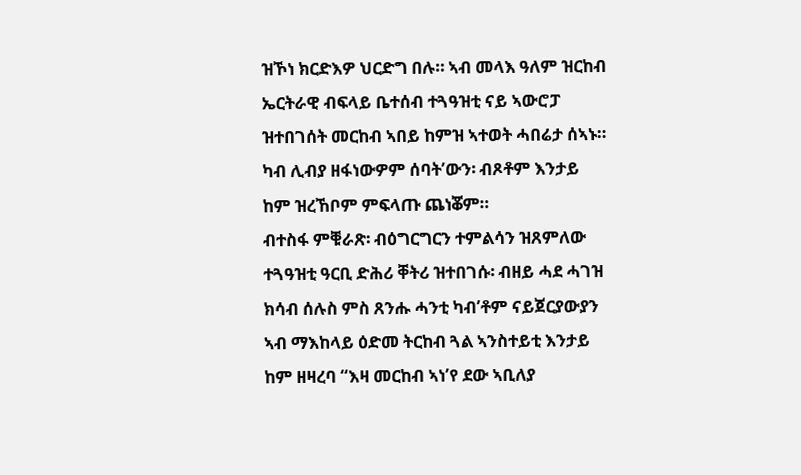ዝኾነ ክርድእዎ ህርድግ በሉ። ኣብ መላእ ዓለም ዝርከብ ኤርትራዊ ብፍላይ ቤተሰብ ተጓዓዝቲ ናይ ኣውሮፓ ዝተበገሰት መርከብ ኣበይ ከምዝ ኣተወት ሓበሬታ ሰኣኑ። ካብ ሊብያ ዘፋነውዎም ሰባት’ውን፡ ብጾቶም እንታይ ከም ዝረኸቦም ምፍላጡ ጨነቖም።
ብተስፋ ምቑራጽ፡ ብዕግርግርን ተምልሳን ዝጸምለው ተጓዓዝቲ ዓርቢ ድሕሪ ቐትሪ ዝተበገሱ፡ ብዘይ ሓደ ሓገዝ ክሳብ ሰሉስ ምስ ጸንሑ ሓንቲ ካብ’ቶም ናይጀርያውያን ኣብ ማእከላይ ዕድመ ትርከብ ጓል ኣንስተይቲ እንታይ ከም ዘዛረባ “እዛ መርከብ ኣነ’የ ደው ኣቢለያ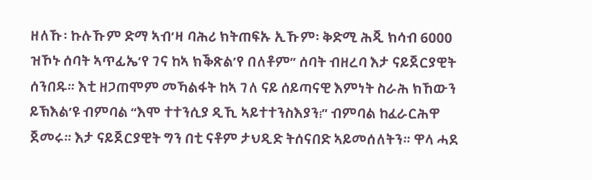ዘለኹ፡ ኩሉኹም ድማ ኣብ’ዛ ባሕሪ ክትጠፍኡ ኢኹም፡ ቅድሚ ሕጂ ክሳብ 6000 ዝኾኑ ሰባት ኣጥፊኤ’የ ገና ከኣ ክቕጽል’የ በለቶም” ሰባት ብዘረባ እታ ናይጀርያዊት ሰንበዱ። እቲ ዘጋጠሞም መኻልፋት ከኣ ገለ ናይ ሰይጣናዊ እምነት ስራሕ ክኸውን ይኽእል’ዩ ብምባል “እሞ ተተንሲያ ዲኺ ኣይተተንስእያን᎒” ብምባል ከፈራርሕዋ ጀመሩ። እታ ናይጀርያዊት ግን በቲ ናቶም ታህዲድ ትሰናበድ ኣይመሰለትን። ዋላ ሓደ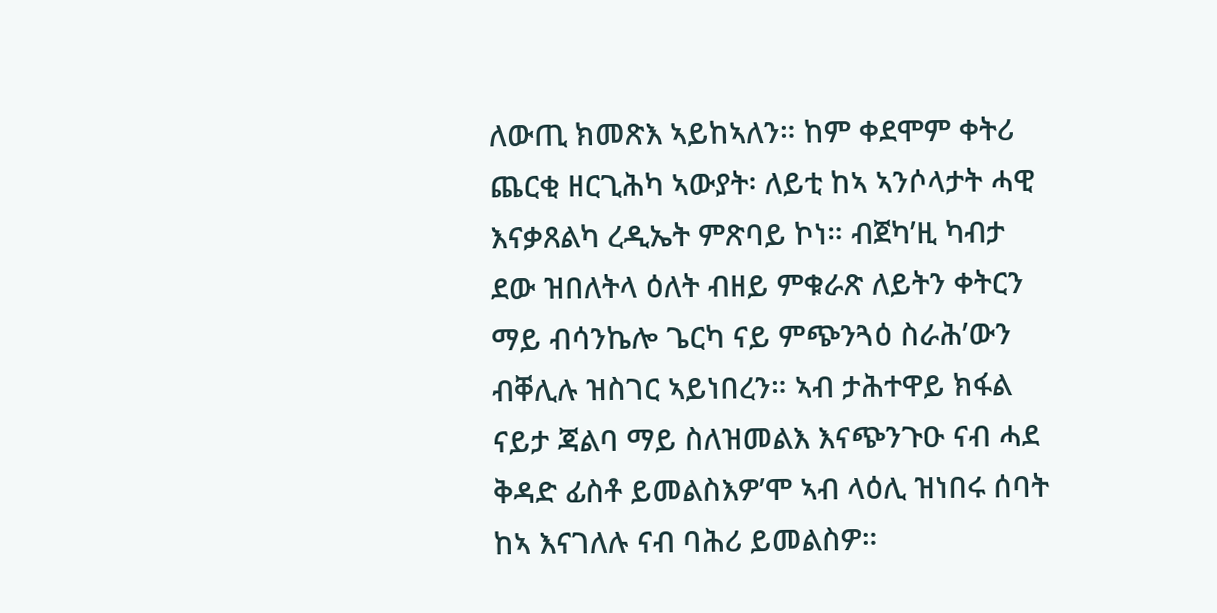ለውጢ ክመጽእ ኣይከኣለን። ከም ቀደሞም ቀትሪ ጨርቂ ዘርጊሕካ ኣውያት፡ ለይቲ ከኣ ኣንሶላታት ሓዊ እናቃጸልካ ረዲኤት ምጽባይ ኮነ። ብጀካ’ዚ ካብታ ደው ዝበለትላ ዕለት ብዘይ ምቁራጽ ለይትን ቀትርን ማይ ብሳንኬሎ ጌርካ ናይ ምጭንጓዕ ስራሕ’ውን ብቐሊሉ ዝስገር ኣይነበረን። ኣብ ታሕተዋይ ክፋል ናይታ ጃልባ ማይ ስለዝመልእ እናጭንጉዑ ናብ ሓደ ቅዳድ ፊስቶ ይመልስእዎ’ሞ ኣብ ላዕሊ ዝነበሩ ሰባት ከኣ እናገለሉ ናብ ባሕሪ ይመልስዎ።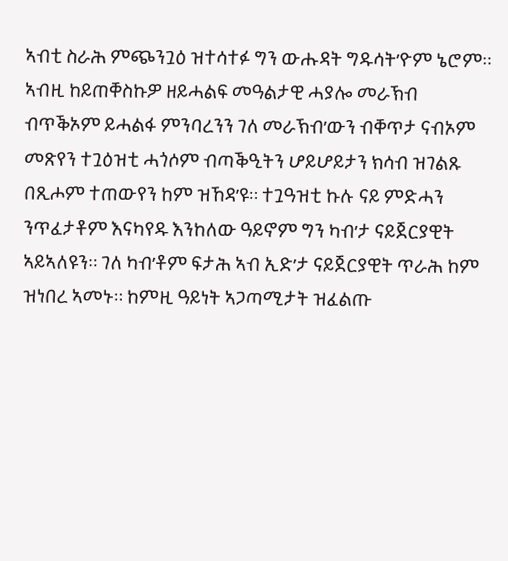ኣብቲ ስራሕ ምጭንጓዕ ዝተሳተፉ ግን ውሑዳት ግዱሳት’ዮም ኔሮም። ኣብዚ ከይጠቐስኩዎ ዘይሓልፍ መዓልታዊ ሓያሎ መራኽብ ብጥቕኦም ይሓልፋ ምንባረንን ገለ መራኽብ’ውን ብቐጥታ ናብኦም መጽየን ተጓዕዝቲ ሓጎሶም ብጣቕዒትን ሆይሆይታን ክሳብ ዝገልጹ በጺሖም ተጠውየን ከም ዝኸዳ’ዩ። ተጓዓዝቲ ኩሉ ናይ ምድሓን ንጥፈታቶም እናካየዱ እንከለው ዓይኖም ግን ካብ’ታ ናይጀርያዊት ኣይኣለዩን። ገለ ካብ’ቶም ፍታሕ ኣብ ኢድ’ታ ናይጀርያዊት ጥራሕ ከም ዝነበረ ኣመኑ። ከምዚ ዓይነት ኣጋጣሚታት ዝፈልጡ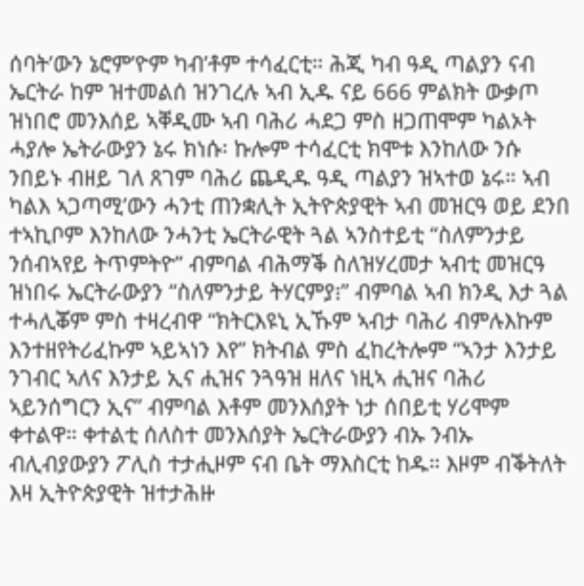ሰባት’ውን ኔሮም’ዮም ካብ’ቶም ተሳፈርቲ። ሕጂ ካብ ዓዲ ጣልያን ናብ ኤርትራ ከም ዝተመልሰ ዝንገረሉ ኣብ ኢዱ ናይ 666 ምልክት ውቃጦ ዝነበሮ መንእሰይ ኣቐዲሙ ኣብ ባሕሪ ሓደጋ ምስ ዘጋጠሞም ካልኦት ሓያሎ ኤትራውያን ኔሩ ክነሱ፡ ኩሎም ተሳፈርቲ ክሞቱ እንከለው ንሱ ንበይኑ ብዘይ ገለ ጸገም ባሕሪ ጨዲዱ ዓዲ ጣልያን ዝኣተወ ኔሩ። ኣብ ካልእ ኣጋጣሚ’ውን ሓንቲ ጠንቋሊት ኢትዮጵያዊት ኣብ መዝርዓ ወይ ደንበ ተኣኪቦም እንከለው ንሓንቲ ኤርትራዊት ጓል ኣንስተይቲ “ስለምንታይ ንሰብኣየይ ትጥምትዮ” ብምባል ብሕማቕ ስለዝሃረመታ ኣብቲ መዝርዓ ዝነበሩ ኤርትራውያን “ስለምንታይ ትሃርምያ᎒” ብምባል ኣብ ክንዲ እታ ጓል ተሓሊቖም ምስ ተዛረብዋ “ክትርእዩኒ ኢኹም ኣብታ ባሕሪ ብምሉእኩም እንተዘየትሪፈኩም ኣይኣነን እየ” ክትብል ምስ ፈከረትሎም “ኣንታ እንታይ ንገብር ኣለና እንታይ ኢና ሒዝና ንጓዓዝ ዘለና ነዚኣ ሒዝና ባሕሪ ኣይንሰግርን ኢና” ብምባል እቶም መንእሰያት ነታ ሰበይቲ ሃሪሞም ቀተልዋ። ቀተልቲ ሰለስተ መንእሰያት ኤርትራውያን ብኡ ንብኡ ብሊብያውያን ፖሊስ ተታሒዞም ናብ ቤት ማእስርቲ ከዱ። እዞም ብቕትለት እዛ ኢትዮጵያዊት ዝተታሕዙ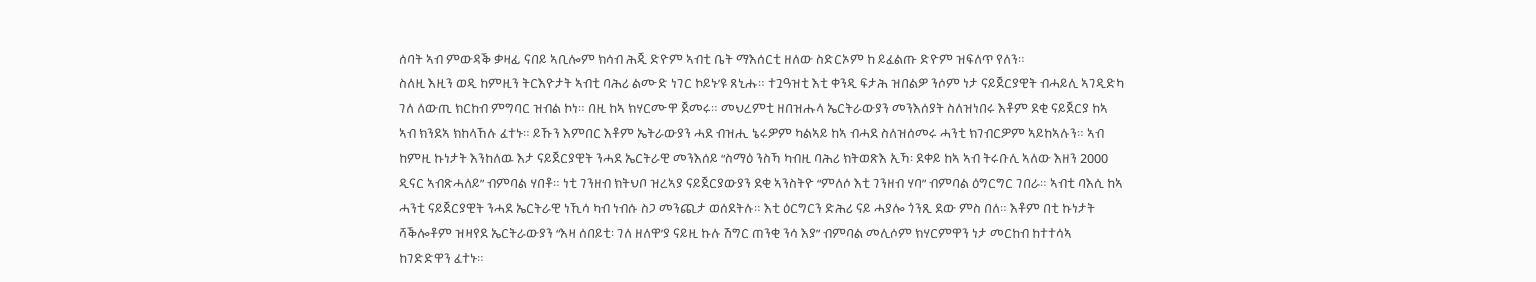ሰባት ኣብ ምውዳቕ ቃዛፊ ናበይ ኣቢሎም ክሳብ ሕጂ ድዮም ኣብቲ ቤት ማእሰርቲ ዘለው ስድርኦም ከ ይፈልጡ ድዮም ዝፍለጥ የለን።
ስለዚ እዚን ወዲ ከምዚን ትርእዮታት ኣብቲ ባሕሪ ልሙድ ነገር ኮይኑ’ዩ ጸኒሑ። ተጓዓዝቲ እቲ ቀንዲ ፍታሕ ዝበልዎ ንሶም ነታ ናይጀርያዊት ብሓይሊ ኣገዲድካ ገለ ለውጢ ክርከብ ምግባር ዝብል ኮነ። በዚ ከኣ ክሃርሙዋ ጀመሩ። መህረምቲ ዘበዝሑላ ኤርትራውያን መንእሰያት ስለዝነበሩ እቶም ደቂ ናይጀርያ ከኣ ኣብ ክንደኣ ክከላኸሉ ፈተኑ። ይኹን እምበር እቶም ኤትራውያን ሓደ ብዝሒ ኔሩዎም ካልኣይ ከኣ ብሓደ ስለዝሰመሩ ሓንቲ ክገብርዎም ኣይከኣሉን። ኣብ ከምዚ ኩነታት እንከለዉ እታ ናይጀርያዊት ንሓደ ኤርትራዊ መንእሰይ “ስማዕ ንስኻ ካብዚ ባሕሪ ክትወጽእ ኢኻ፡ ደቀይ ከኣ ኣብ ትሩቡሊ ኣለው እዘን 2000 ዲናር ኣብጽሓለይ” ብምባል ሃበቶ። ነቲ ገንዘብ ክትህቦ ዝረኣያ ናይጀርያውያን ደቂ ኣንስትዮ “ምለሶ እቲ ገንዘብ ሃባ” ብምባል ዕግርግር ገበራ። ኣብቲ ባእሲ ከኣ ሓንቲ ናይጀርያዊት ንሓደ ኤርትራዊ ነኺሳ ካብ ነብሱ ስጋ መንጪታ ወሰደትሉ። እቲ ዕርግርን ድሕሪ ናይ ሓያሎ ጎንጺ ደው ምስ በለ። እቶም በቲ ኩነታት ሻቕሎቶም ዝዛየደ ኤርትራውያን “እዛ ሰበይቲ፡ ገለ ዘለዋ’ያ ናይዚ ኩሉ ሽግር ጠንቂ ንሳ እያ” ብምባል መሊሶም ክሃርምዋን ነታ መርከብ ከተተሳኣ ከገድድዋን ፈተኑ።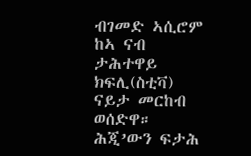ብገመድ ኣሲሮም ከኣ ናብ ታሕተዋይ ክፍሊ(ስቲቫ) ናይታ መርከብ ወሰድዋ።
ሕጂ’ውን ፍታሕ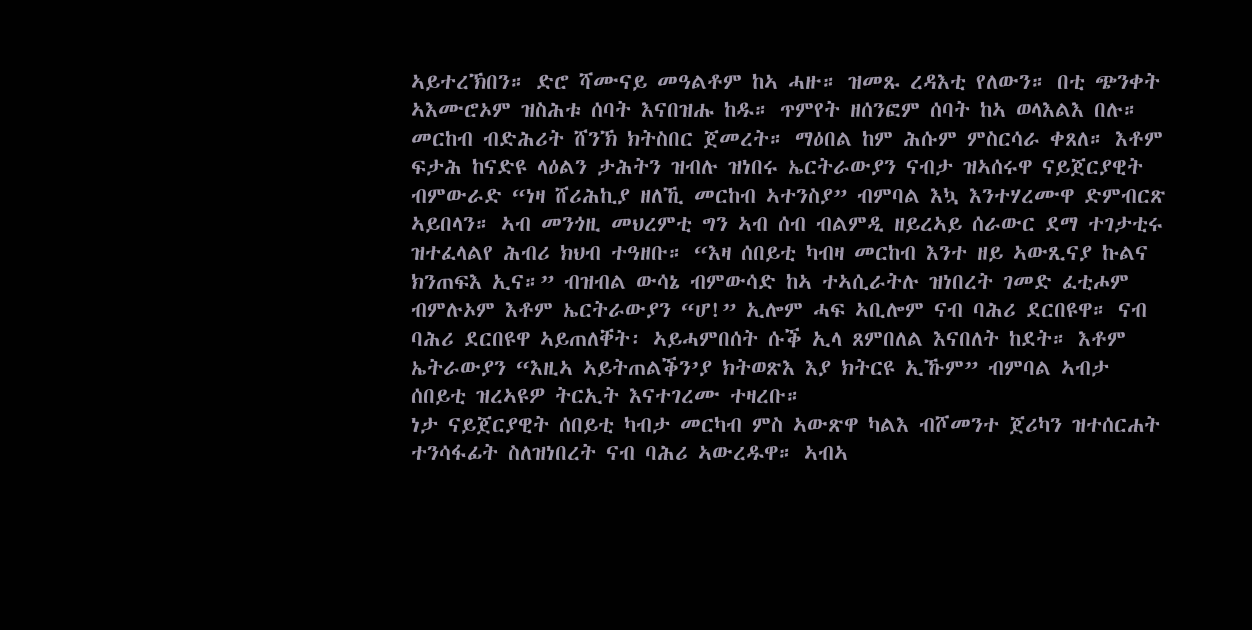ኣይተረኽበን። ድሮ ሻሙናይ መዓልቶም ከኣ ሓዙ። ዝመጹ ረዳእቲ የለውን። በቲ ጭንቀት ኣእሙሮኦም ዝስሕቱ ሰባት እናበዝሑ ከዱ። ጥምየት ዘሰንፎም ሰባት ከኣ ወላእልእ በሉ። መርከብ ብድሕሪት ሸንኽ ክትስበር ጀመረት። ማዕበል ከም ሕሱም ምስርሳራ ቀጸለ። እቶም ፍታሕ ከናድዩ ላዕልን ታሕትን ዝብሉ ዝነበሩ ኤርትራውያን ናብታ ዝኣሰሩዋ ናይጀርያዊት ብምውራድ “ነዛ ሸሪሕኪያ ዘለኺ መርከብ ኣተንስያ” ብምባል እኳ እንተሃረሙዋ ድምብርጽ ኣይበላን። ኣብ መንጎዚ መህረምቲ ግን ኣብ ሰብ ብልምዲ ዘይረኣይ ሰራውር ደማ ተገታቲሩ ዝተፈላልየ ሕብሪ ክህብ ተዓዘቡ። “እዛ ሰበይቲ ካብዛ መርከብ እንተ ዘይ ኣውጺናያ ኩልና ክንጠፍእ ኢና።” ብዝብል ውሳኔ ብምውሳድ ከኣ ተኣሲራትሉ ዝነበረት ገመድ ፈቲሖም ብምሉኦም እቶም ኤርትራውያን “ሆ!” ኢሎም ሓፍ ኣቢሎም ናብ ባሕሪ ደርበዩዋ። ናብ ባሕሪ ደርበዩዋ ኣይጠለቐት፡ ኣይሓምበሰት ሱቕ ኢላ ጸምበለል እናበለት ከደት። እቶም ኤትራውያን “እዚኣ ኣይትጠልቕን’ያ ክትወጽእ እያ ክትርዩ ኢኹም” ብምባል ኣብታ ሰበይቲ ዝረኣዩዎ ትርኢት እናተገረሙ ተዛረቡ።
ነታ ናይጀርያዊት ሰበይቲ ካብታ መርካብ ምስ ኣውጽዋ ካልእ ብሾመንተ ጀሪካን ዝተሰርሐት ተንሳፋፊት ስለዝነበረት ናብ ባሕሪ ኣውረዱዋ። ኣብኣ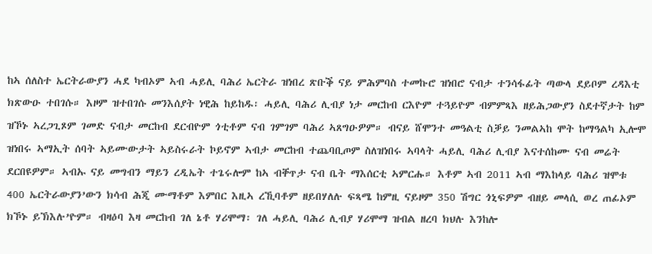ከኣ ሰለስተ ኤርትራውያን ሓደ ካብኦም ኣብ ሓይሊ ባሕሪ ኤርትራ ዝነበረ ጽቡቕ ናይ ምሕምባስ ተመኩሮ ዝነበሮ ናብታ ተንሳፋፊት ጣውላ ደይቦም ረዳእቲ ክጽውዑ ተበገሱ። እዞም ዝተበገሱ መንእሰያት ነዊሕ ከይከዱ፡ ሓይሊ ባሕሪ ሊብያ ነታ መርከብ ርእዮም ተጓይዮም ብምምጻእ ዘይሕጋውያን ስደተኛታት ከም ዝኾኑ ኣረጋጊጾም ገመድ ናብታ መርከብ ደርብዮም ጎቲቶም ናብ ገምገም ባሕሪ ኣጸግዑዎም። ብናይ ሸሞንተ መዓልቲ ስቓይ ንመልኣከ ሞት ከማዓልካ ኢሎሞ ዝነበሩ ኣማኢት ሰባት ኣይሙውታት ኣይስሩራት ኮይኖም ኣብታ መርከብ ተጨባቢጦም ስለዝነበሩ ኣባላት ሓይሊ ባሕሪ ሊብያ እናተሰከሙ ናብ መሬት ደርበዩዎም። ኣብኡ ናይ መግብን ማይን ረዲኤት ተጌሩሎም ከኣ ብቐጥታ ናብ ቤት ማእሰርቲ ኣምርሑ። እቶም ኣብ 2011 ኣብ ማእከላይ ባሕሪ ዝሞቱ 400 ኤርትራውያን’ውን ክሳብ ሕጂ ሙማቶም እምበር እዚኣ ረኺባቶም ዘይበሃለሉ ፍጻሜ ከምዚ ናይዞም 350 ሽግር ጎኒፍዎም ብዘይ መላሲ ወረ ጠፊኦም ክኾኑ ይኽእሉ’ዮም። ብዛዕባ እዛ መርከብ ገለ ኔቶ ሃሪሞማ፡ ገለ ሓይሊ ባሕሪ ሊብያ ሃሪሞማ ዝብል ዘረባ ክህሉ እንከሎ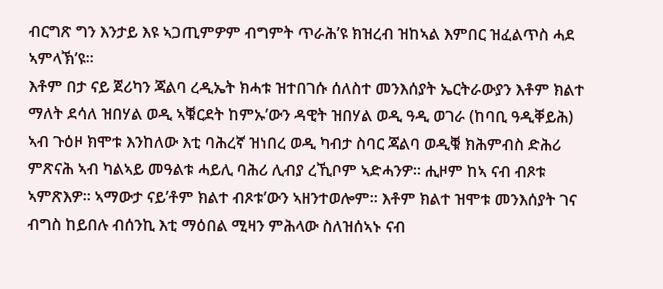ብርግጽ ግን እንታይ እዩ ኣጋጢምዎም ብግምት ጥራሕ’ዩ ክዝረብ ዝከኣል እምበር ዝፈልጥስ ሓደ ኣምላኽ’ዩ።
እቶም በታ ናይ ጀሪካን ጃልባ ረዲኤት ክሓቱ ዝተበገሱ ሰለስተ መንእሰያት ኤርትራውያን እቶም ክልተ ማለት ደሳለ ዝበሃል ወዲ ኣቑርደት ከምኡ’ውን ዳዊት ዝበሃል ወዲ ዓዲ ወገራ (ከባቢ ዓዲቐይሕ) ኣብ ጉዕዞ ክሞቱ እንከለው እቲ ባሕረኛ ዝነበረ ወዲ ካብታ ስባር ጃልባ ወዲቑ ክሕምብስ ድሕሪ ምጽናሕ ኣብ ካልኣይ መዓልቱ ሓይሊ ባሕሪ ሊብያ ረኺቦም ኣድሓንዎ። ሒዞም ከኣ ናብ ብጾቱ ኣምጽእዎ። ኣማውታ ናይ’ቶም ክልተ ብጾቱ’ውን ኣዘንተወሎም። እቶም ክልተ ዝሞቱ መንእሰያት ገና ብግስ ከይበሉ ብሰንኪ እቲ ማዕበል ሚዛን ምሕላው ስለዝሰኣኑ ናብ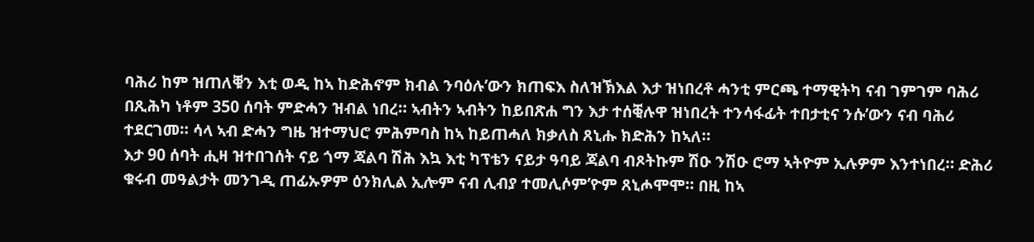ባሕሪ ከም ዝጠለቑን እቲ ወዲ ከኣ ከድሕኖም ክብል ንባዕሉ’ውን ክጠፍእ ስለዝኽእል እታ ዝነበረቶ ሓንቲ ምርጫ ተማዊትካ ናብ ገምገም ባሕሪ በጺሕካ ነቶም 350 ሰባት ምድሓን ዝብል ነበረ። ኣብትን ኣብትን ከይበጽሐ ግን እታ ተሰቒሉዋ ዝነበረት ተንሳፋፊት ተበታቲና ንሱ’ውን ናብ ባሕሪ ተደርገመ። ሳላ ኣብ ድሓን ግዜ ዝተማህሮ ምሕምባስ ከኣ ከይጠሓለ ክቃለስ ጸኒሑ ክድሕን ከኣለ።
እታ 90 ሰባት ሒዛ ዝተበገሰት ናይ ጎማ ጃልባ ሽሕ እኳ እቲ ካፕቴን ናይታ ዓባይ ጃልባ ብጾትኩም ሽዑ ንሽዑ ሮማ ኣትዮም ኢሉዎም እንተነበረ። ድሕሪ ቁሩብ መዓልታት መንገዲ ጠፊኡዎም ዕንክሊል ኢሎም ናብ ሊብያ ተመሊሶም’ዮም ጸኒሖሞሞ። በዚ ከኣ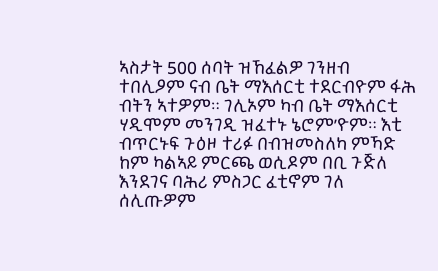ኣስታት 500 ሰባት ዝኸፈልዎ ገንዘብ ተበሊዖም ናብ ቤት ማእሰርቲ ተደርብዮም ፋሕ ብትን ኣተዎም። ገሊኦም ካብ ቤት ማእሰርቲ ሃዲሞም መንገዲ ዝፈተኑ ኔሮም’ዮም። እቲ ብጥርኑፍ ጉዕዞ ተሪፉ በብዝመስለካ ምኻድ ከም ካልኣይ ምርጫ ወሲዶም በቢ ጉጅለ እንደገና ባሕሪ ምስጋር ፈቲኖም ገለ ሰሊጡዎም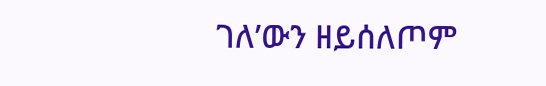ገለ’ውን ዘይሰለጦም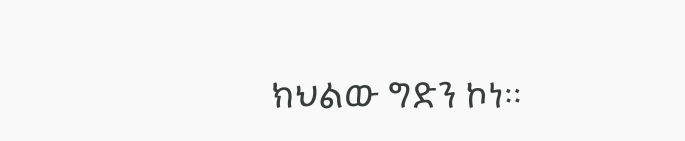ክህልው ግድን ኮነ።